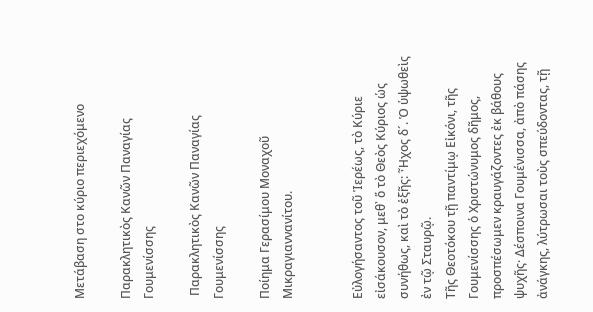Μετάβαση στο κύριο περιεχόμενο

Παρακλητικὸς Κανῶν Παναγίας Γουμενίσσης

 Παρακλητικὸς Κανῶν Παναγίας Γουμενίσσης

Ποίημα Γερασίμου Μοναχοῦ Μικραγιαννανίτου.


Εὐλογήσαντος τοῦ Ἱερέως, τὸ Κύριε εἰσάκουσον, μεθ᾿ ὅ τὸ Θεὸς Κύριος ὡς συνήθως, καὶ τὸ ἑξῆς: Ἦχος δ´. Ὁ ὑψωθεὶς ἐν τῷ Σταυρῷ.
Τῆς Θεοτόκου τῇ παντίμῳ Εἰκόνι, τῆς Γουμενίσσης ὁ Χριστώνυμος δῆμος, προσπέσωμεν κραυγάζοντες ἐκ βάθους ψυχῆς· Δέσποινα Γουμένισσα, ἀπὸ πάσης ἀνάγκης, λύτρωσαι τοὺς σπεύδοντας, τῇ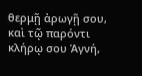θερμῇ ἀρωγῇ σου, καὶ τῷ παρόντι κλήρῳ σου Ἁγνή,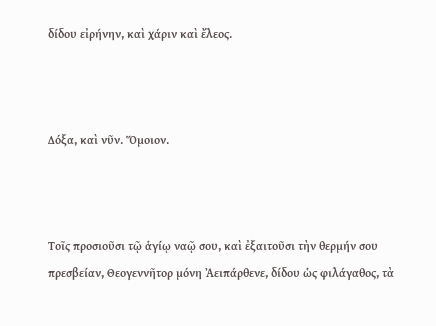δίδου εἰρήνην, καὶ χάριν καὶ ἔλεος.



Δόξα, καὶ νῦν. Ὅμοιον.



Τοῖς προσιοῦσι τῷ ἁγίῳ ναῷ σου, καὶ ἐξαιτοῦσι τὴν θερμήν σου πρεσβείαν, Θεογεννῆτορ μόνη Ἀειπάρθενε, δίδου ὡς φιλάγαθος, τὰ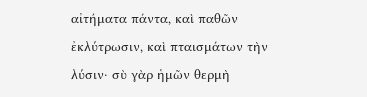αἰτήματα πάντα, καὶ παθῶν ἐκλύτρωσιν, καὶ πταισμάτων τὴν λύσιν· σὺ γὰρ ἡμῶν θερμὴ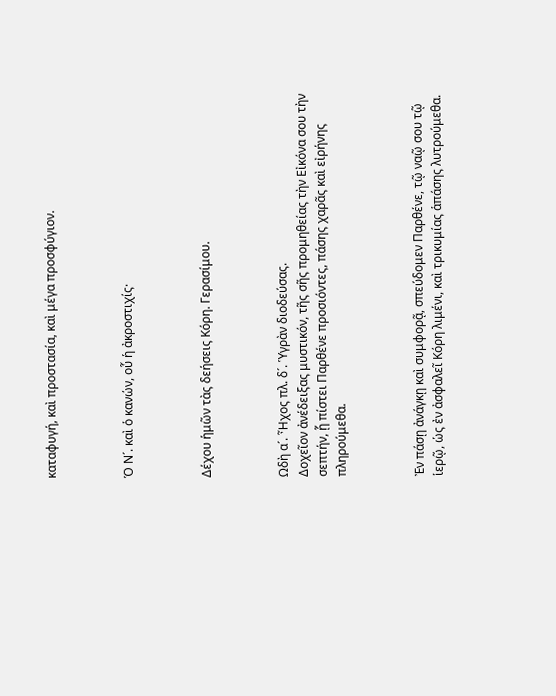καταφυγή, καὶ προστασία, καὶ μέγα προσφύγιον.



Ὁ Ν´. καὶ ὁ κανών, οὗ ἡ ἀκροστιχίς·



Δέχου ἡμῶν τὰς δεήσεις Κόρη. Γερασίμου.



Ωδὴ α´. Ἦχος πλ. δ´. Ὑγρὰν διοδεύσας.
Δοχεῖον ἀνέδειξας μυστικόν, τῆς σῆς προμηθείας τὴν Εἰκόνα σου τὴν σεπτήν, ᾗ πίστει Παρθένε προσιόντες, πάσης χαρᾶς καὶ εἰρήνης πληρούμεθα.



Ἐν πάσῃ ἀνάγκῃ καὶ συμφορᾷ, σπεύδομεν Παρθένε, τῷ ναῷ σου τῷ ἱερῷ, ὡς ἐν ἀσφαλεῖ Κόρη λιμένι, καὶ τρικυμίας ἁπάσης λυτρούμεθα.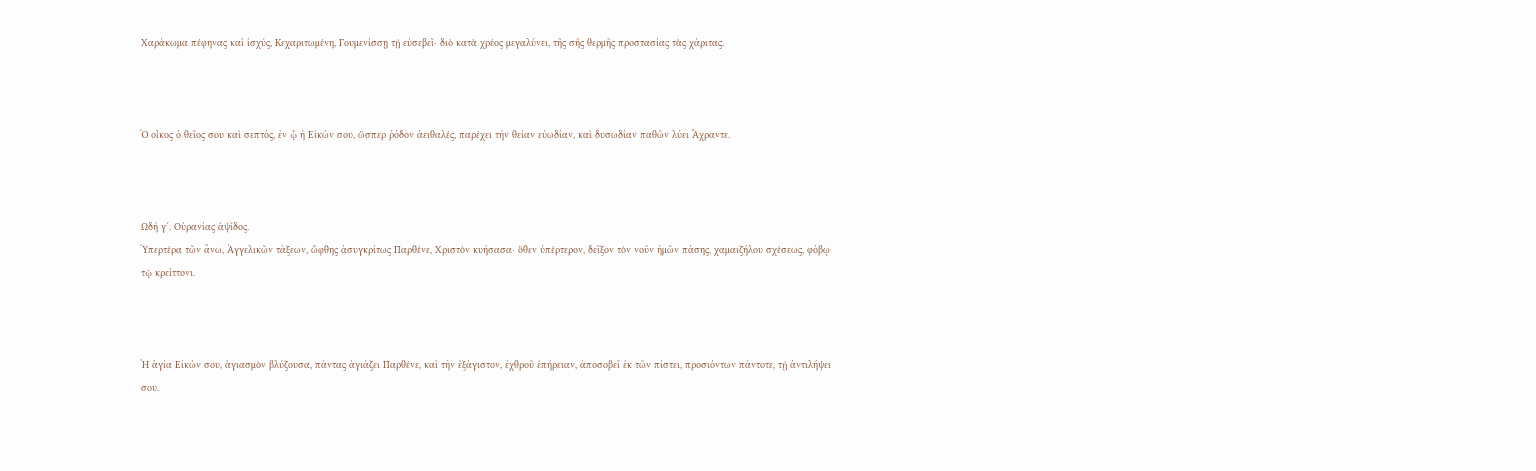Χαράκωμα πέφηνας καὶ ἰσχύς, Κεχαριτωμένη, Γουμενίσσῃ τῇ εὐσεβεῖ· διὸ κατὰ χρέος μεγαλύνει, τῆς σῆς θερμῆς προστασίας τὰς χάριτας.



Ὁ οἶκος ὁ θεῖος σου καὶ σεπτός, ἐν ᾧ ἡ Εἰκών σου, ὥσπερ ῥόδον ἀειθαλές, παρέχει τὴν θείαν εὐωδίαν, καὶ δυσωδίαν παθῶν λύει Ἄχραντε.



Ωδὴ γ´. Οὐρανίας ἁψῖδος.
Ὑπερτέρα τῶν ἄνω, Ἀγγελικῶν τάξεων, ὤφθης ἀσυγκρίτως Παρθένε, Χριστὸν κυήσασα· ὅθεν ὑπέρτερον, δεῖξον τὸν νοῦν ἡμῶν πάσης, χαμαιζήλου σχέσεως, φόβῳ τῷ κρείττονι.



Ἡ ἁγία Εἰκών σου, ἁγιασμὸν βλύζουσα, πάντας ἁγιάζει Παρθένε, καὶ τὴν ἑξάγιστον, ἐχθροῦ ἐπήρειαν, ἀποσοβεῖ ἐκ τῶν πίστει, προσιόντων πάντοτε, τῇ ἀντιλήψει σου.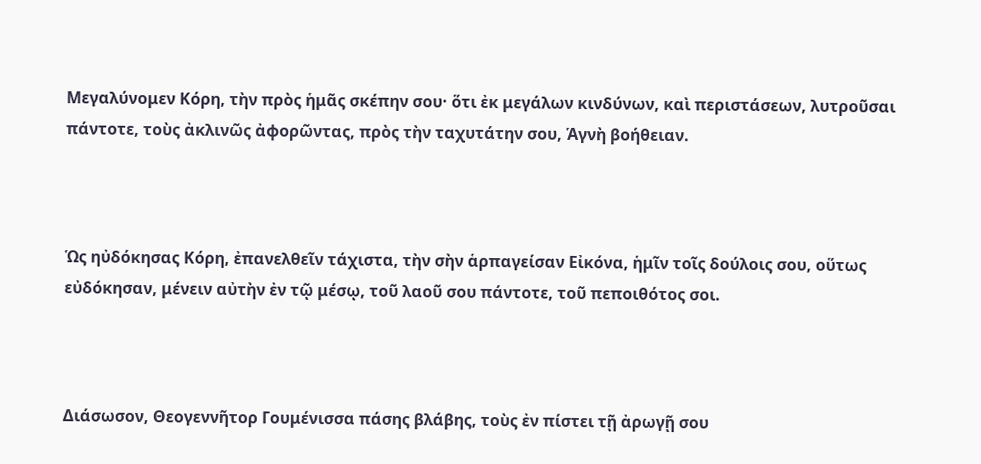Μεγαλύνομεν Κόρη, τὴν πρὸς ἡμᾶς σκέπην σου· ὅτι ἐκ μεγάλων κινδύνων, καὶ περιστάσεων, λυτροῦσαι πάντοτε, τοὺς ἀκλινῶς ἀφορῶντας, πρὸς τὴν ταχυτάτην σου, Ἁγνὴ βοήθειαν.



Ὡς ηὐδόκησας Κόρη, ἐπανελθεῖν τάχιστα, τὴν σὴν ἁρπαγείσαν Εἰκόνα, ἡμῖν τοῖς δούλοις σου, οὕτως εὐδόκησαν, μένειν αὐτὴν ἐν τῷ μέσῳ, τοῦ λαοῦ σου πάντοτε, τοῦ πεποιθότος σοι.



Διάσωσον, Θεογεννῆτορ Γουμένισσα πάσης βλάβης, τοὺς ἐν πίστει τῇ ἀρωγῇ σου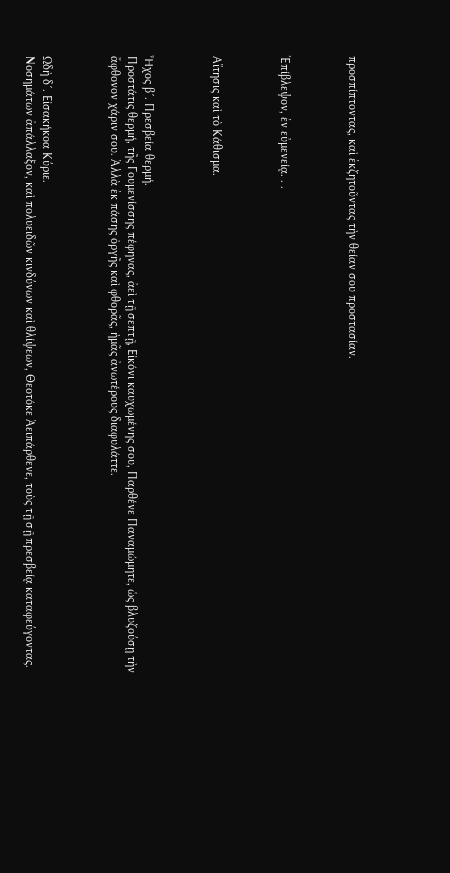προσπίπτοντας, καὶ ἐκζητοῦντας τὴν θείαν σου προστασίαν.



Ἐπίβλεψον, ἐν εὐμενείᾳ. . .



Αἴτησις καὶ τὸ Κάθισμα.



Ἦχος β´. Πρεσβεία θερμή.
Προστάτις θερμή, τῆς Γουμενίσσης πέφηνας, ἀεὶ τῇ σεπτῇ, Εἰκόνι καυχωμένης σου, Παρθένε Παναμώμητε, ὡς βλυζούσῃ τὴν ἄφθονον χάριν σου. Ἀλλὰ ἐκ πάσης ὀργῆς καὶ φθορᾶς, ἡμᾶς ἀνωτέρους διαφυλάττε.



Ωδὴ δ´. Εἰσακήκοα Κύριε.
Νοσημάτων ἀπάλλαξον, καὶ πολυειδῶν κινδύνων καὶ θλίψεων, Θεοτόκε Ἀειπάρθενε, τοὺς τῇ σῇ πρεσβείᾳ καταφεύγοντας.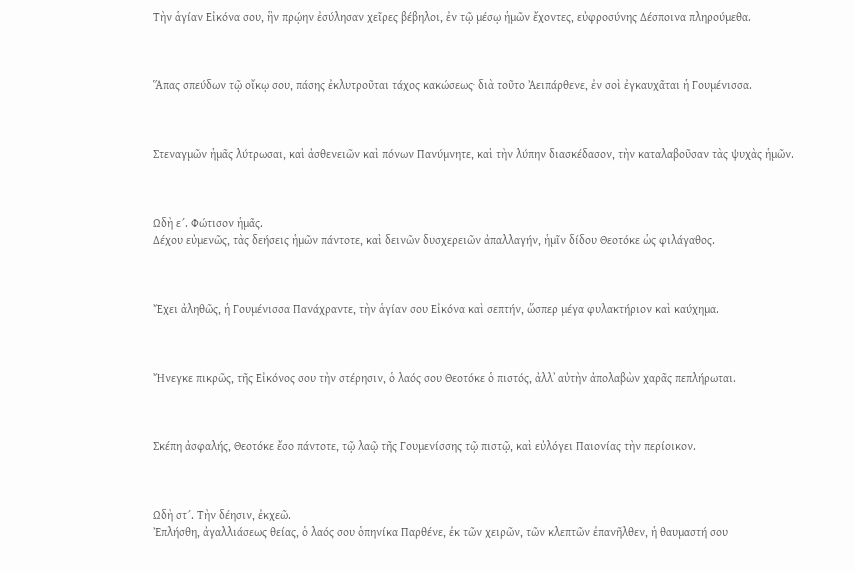Τὴν ἁγίαν Εἰκόνα σου, ἣν πρῴην ἐσύλησαν χεῖρες βέβηλοι, ἐν τῷ μέσῳ ἡμῶν ἔχοντες, εὐφροσύνης Δέσποινα πληρούμεθα.



Ἅπας σπεύδων τῷ οἴκῳ σου, πάσης ἐκλυτροῦται τάχος κακώσεως· διὰ τοῦτο Ἀειπάρθενε, ἐν σοὶ ἐγκαυχᾶται ἡ Γουμένισσα.



Στεναγμῶν ἡμᾶς λύτρωσαι, καὶ ἀσθενειῶν καὶ πόνων Πανύμνητε, καὶ τὴν λύπην διασκέδασον, τὴν καταλαβοῦσαν τὰς ψυχὰς ἡμῶν.



Ωδὴ ε´. Φώτισον ἡμᾶς.
Δέχου εὐμενῶς, τὰς δεήσεις ἡμῶν πάντοτε, καὶ δεινῶν δυσχερειῶν ἀπαλλαγήν, ἡμῖν δίδου Θεοτόκε ὡς φιλάγαθος.



Ἔχει ἀληθῶς, ἡ Γουμένισσα Πανάχραντε, τὴν ἁγίαν σου Εἰκόνα καὶ σεπτήν, ὥσπερ μέγα φυλακτήριον καὶ καύχημα.



Ἤνεγκε πικρῶς, τῆς Εἰκόνος σου τὴν στέρησιν, ὁ λαός σου Θεοτόκε ὁ πιστός, ἀλλ᾿ αὐτὴν ἀπολαβὼν χαρᾶς πεπλήρωται.



Σκέπη ἀσφαλής, Θεοτόκε ἔσο πάντοτε, τῷ λαῷ τῆς Γουμενίσσης τῷ πιστῷ, καὶ εὐλόγει Παιονίας τὴν περίοικον.



Ωδὴ στ´. Τὴν δέησιν, ἐκχεῶ.
Ἐπλήσθη, ἀγαλλιάσεως θείας, ὁ λαός σου ὁπηνίκα Παρθένε, ἐκ τῶν χειρῶν, τῶν κλεπτῶν ἐπανῆλθεν, ἡ θαυμαστή σου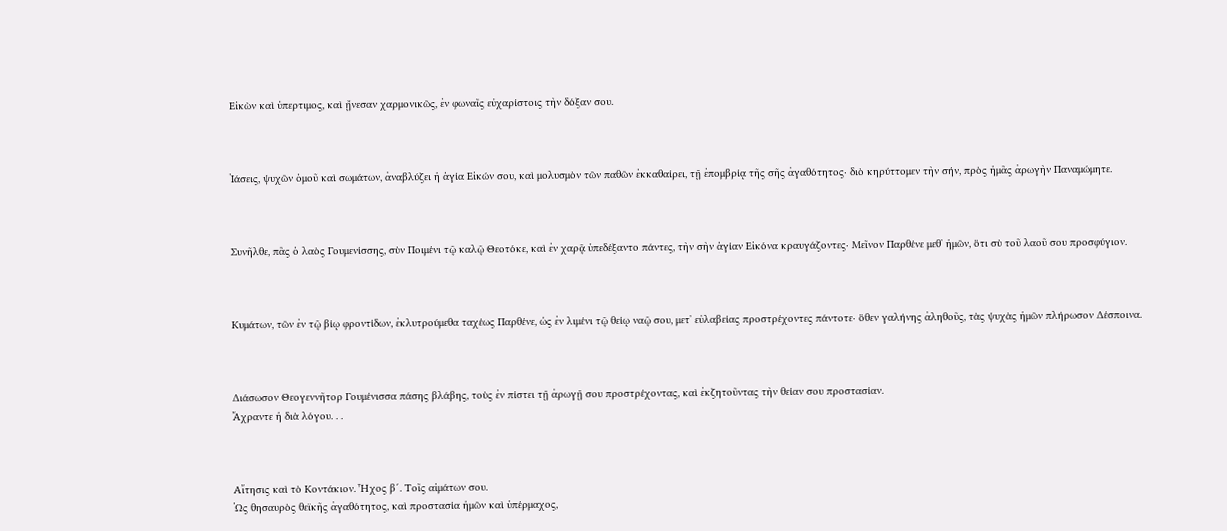Εἰκὼν καὶ ὑπερτιμος, καὶ ᾔνεσαν χαρμονικῶς, ἐν φωναῖς εὐχαρίστοις τὴν δόξαν σου.



Ἰάσεις, ψυχῶν ὁμοῦ καὶ σωμάτων, ἀναβλύζει ἡ ἁγία Εἰκών σου, καὶ μολυσμὸν τῶν παθῶν ἐκκαθαίρει, τῇ ἐπομβρίᾳ τῆς σῆς ἀγαθότητος· διὸ κηρύττομεν τὴν σήν, πρὸς ἡμᾶς ἀρωγὴν Παναμώμητε.



Συνῆλθε, πᾶς ὁ λαὸς Γουμενίσσης, σὺν Ποιμένι τῷ καλῷ Θεοτόκε, καὶ ἐν χαρᾷ ὑπεδέξαντο πάντες, τὴν σὴν ἁγίαν Εἰκόνα κραυγάζοντες· Μεῖνον Παρθένε μεθ᾿ ἡμῶν, ὅτι σὺ τοῦ λαοῦ σου προσφύγιον.



Κυμάτων, τῶν ἐν τῷ βίῳ φροντίδων, ἐκλυτρούμεθα ταχέως Παρθένε, ὡς ἐν λιμένι τῷ θείῳ ναῷ σου, μετ᾿ εὐλαβείας προστρέχοντες πάντοτε· ὅθεν γαλήνης ἀληθοῦς, τὰς ψυχὰς ἡμῶν πλήρωσον Δέσποινα.



Διάσωσον Θεογεννῆτορ Γουμένισσα πάσης βλάβης, τοὺς ἐν πίστει τῇ ἀρωγῇ σου προστρέχοντας, καὶ ἐκζητοῦντας τὴν θείαν σου προστασίαν.
Ἄχραντε ἡ διὰ λόγου. . .



Αἴτησις καὶ τὸ Κοντάκιον. Ἦχος β´. Τοῖς αἱμάτων σου.
Ὡς θησαυρὸς θεϊκῆς ἀγαθότητος, καὶ προστασία ἡμῶν καὶ ὑπέρμαχος,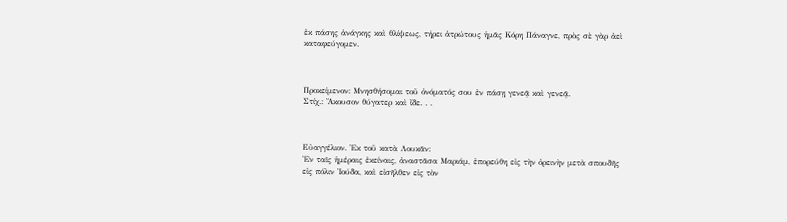ἐκ πάσης ἀνάγκης καὶ θλίψεως, τήρει ἀτρώτους ἡμᾶς Κόρη Πάναγνε, πρὸς σὲ γὰρ ἀεὶ καταφεύγομεν.



Προκείμενον: Μνησθήσομαι τοῦ ὀνόματός σου ἐν πάσῃ γενεᾷ καὶ γενεᾷ.
Στίχ.: Ἄκουσον θύγατερ καὶ ἴδε. . .



Εὐαγγέλιον. Ἐκ τοῦ κατὰ Λουκᾶν:
Ἐν ταῖς ἡμέραις ἐκείναις, ἀναστᾶσα Μαριάμ, ἐπορεύθη εἰς τὴν ὀρεινὴν μετὰ σπουδῆς εἰς πόλιν Ἰούδα, καὶ εἰσῆλθεν εἰς τὸν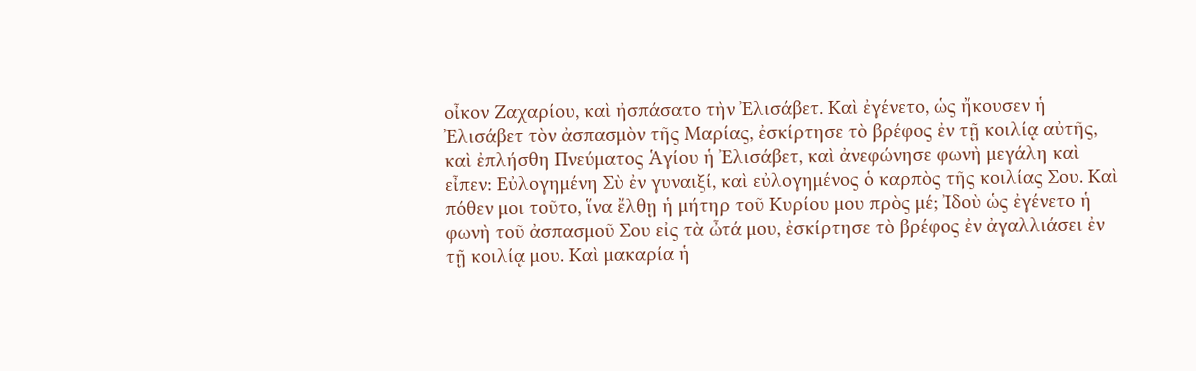οἶκον Ζαχαρίου, καὶ ἠσπάσατο τὴν Ἐλισάβετ. Καὶ ἐγένετο, ὡς ἤκουσεν ἡ Ἐλισάβετ τὸν ἀσπασμὸν τῆς Μαρίας, ἐσκίρτησε τὸ βρέφος ἐν τῇ κοιλίᾳ αὐτῆς, καὶ ἐπλήσθη Πνεύματος Ἁγίου ἡ Ἐλισάβετ, καὶ ἀνεφώνησε φωνὴ μεγάλη καὶ εἶπεν: Εὐλογημένη Σὺ ἐν γυναιξί, καὶ εὐλογημένος ὁ καρπὸς τῆς κοιλίας Σου. Καὶ πόθεν μοι τοῦτο, ἵνα ἔλθῃ ἡ μήτηρ τοῦ Κυρίου μου πρὸς μέ; Ἰδοὺ ὡς ἐγένετο ἡ φωνὴ τοῦ ἀσπασμοῦ Σου εἰς τὰ ὦτά μου, ἐσκίρτησε τὸ βρέφος ἐν ἀγαλλιάσει ἐν τῇ κοιλίᾳ μου. Καὶ μακαρία ἡ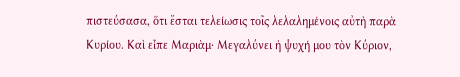πιστεύσασα, ὅτι ἔσται τελείωσις τοῖς λελαλημένοις αὐτὴ παρὰ Κυρίου. Καὶ εἶπε Μαριὰμ· Μεγαλύνει ἡ ψυχή μου τὸν Κύριον,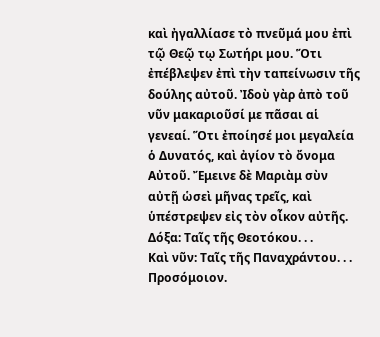καὶ ἠγαλλίασε τὸ πνεῦμά μου ἐπὶ τῷ Θεῷ τῳ Σωτήρι μου. Ὅτι ἐπέβλεψεν ἐπὶ τὴν ταπείνωσιν τῆς δούλης αὐτοῦ. Ἰδοὺ γὰρ ἀπὸ τοῦ νῦν μακαριοῦσί με πᾶσαι αἱ γενεαί. Ὅτι ἐποίησέ μοι μεγαλεία ὁ Δυνατός, καὶ ἀγίον τὸ ὄνομα Αὐτοῦ. Ἔμεινε δὲ Μαριὰμ σὺν αὐτῇ ὡσεὶ μῆνας τρεῖς, καὶ ὑπέστρεψεν εἰς τὸν οἶκον αὐτῆς.
Δόξα: Ταῖς τῆς Θεοτόκου. . .
Καὶ νῦν: Ταῖς τῆς Παναχράντου. . .
Προσόμοιον.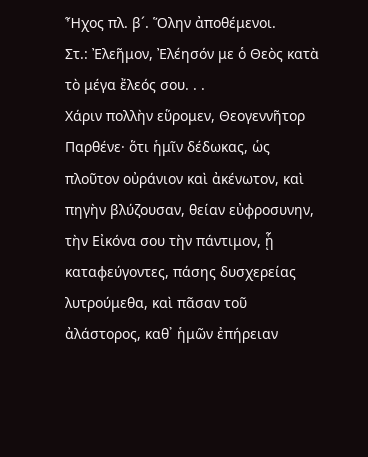Ἦχος πλ. β´. Ὅλην ἀποθέμενοι.
Στ.: Ἐλεῆμον, Ἐλέησόν με ὁ Θεὸς κατὰ τὸ μέγα ἔλεός σου. . .
Χάριν πολλὴν εὕρομεν, Θεογεννῆτορ Παρθένε· ὅτι ἡμῖν δέδωκας, ὡς πλοῦτον οὐράνιον καὶ ἀκένωτον, καὶ πηγὴν βλύζουσαν, θείαν εὐφροσυνην, τὴν Εἰκόνα σου τὴν πάντιμον, ᾗ καταφεύγοντες, πάσης δυσχερείας λυτρούμεθα, καὶ πᾶσαν τοῦ ἀλάστορος, καθ᾿ ἡμῶν ἐπήρειαν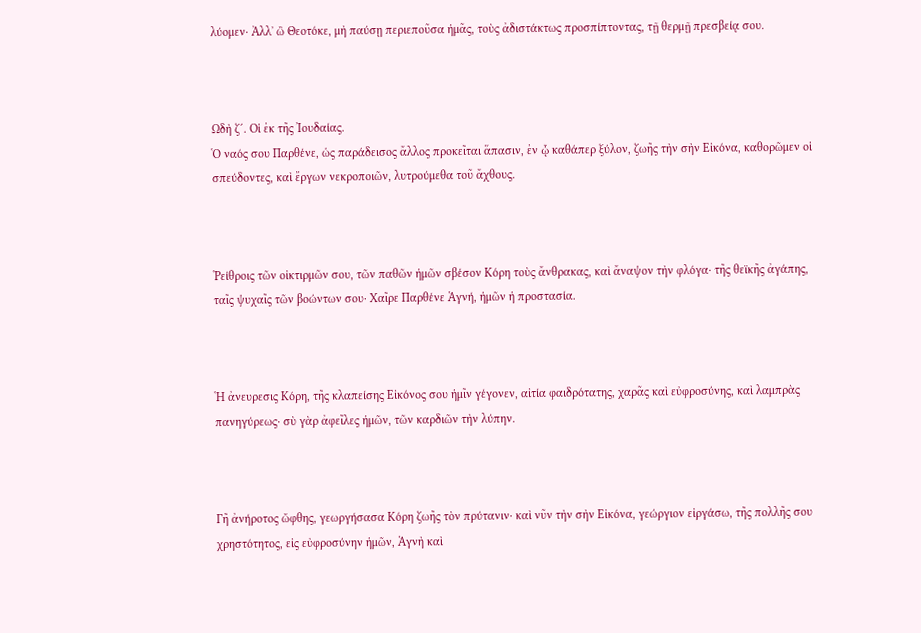λύομεν· Ἀλλ᾿ ὢ Θεοτόκε, μὴ παύσῃ περιεποῦσα ἡμᾶς, τοὺς ἀδιστάκτως προσπίπτοντας, τῇ θερμῇ πρεσβείᾳ σου.



Ωδὴ ζ´. Οἱ ἐκ τῆς Ἰουδαίας.
Ὁ ναός σου Παρθένε, ὡς παράδεισος ἄλλος προκεῖται ἅπασιν, ἐν ᾧ καθάπερ ξύλον, ζωῆς τὴν σὴν Εἰκόνα, καθορῶμεν οἱ σπεύδοντες, καὶ ἔργων νεκροποιῶν, λυτρούμεθα τοῦ ἄχθους.



Ῥείθροις τῶν οἰκτιρμῶν σου, τῶν παθῶν ἡμῶν σβέσον Κόρη τοὺς ἄνθρακας, καὶ ἄναψον τὴν φλόγα· τῆς θεϊκῆς ἀγάπης, ταῖς ψυχαῖς τῶν βοώντων σου· Χαῖρε Παρθένε Ἁγνή, ἡμῶν ἡ προστασία.



Ἡ ἀνευρεσις Κόρη, τῆς κλαπείσης Εἰκόνος σου ἡμῖν γέγονεν, αἰτία φαιδρότατης, χαρᾶς καὶ εὐφροσύνης, καὶ λαμπρὰς πανηγύρεως· σὺ γὰρ ἀφεῖλες ἡμῶν, τῶν καρδιῶν τὴν λύπην.



Γῆ ἀνήροτος ὤφθης, γεωργήσασα Κόρη ζωῆς τὸν πρύτανιν· καὶ νῦν τὴν σὴν Εἰκόνα, γεώργιον εἰργάσω, τῆς πολλῆς σου χρηστότητος, εἰς εὐφροσύνην ἡμῶν, Ἁγνὴ καὶ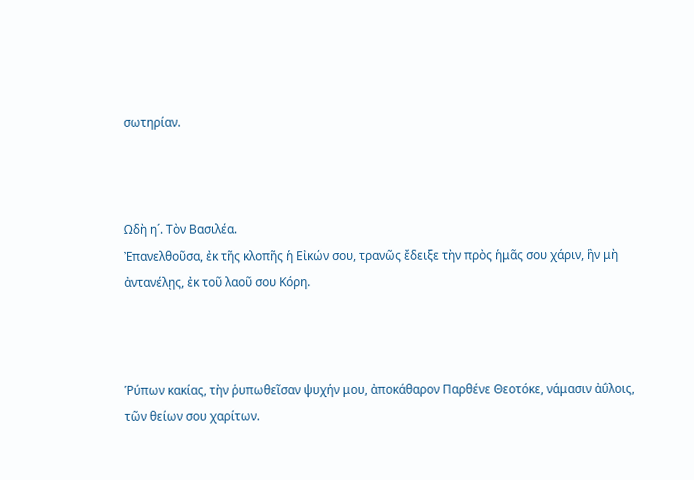σωτηρίαν.



Ωδὴ η´. Τὸν Βασιλέα.
Ἐπανελθοῦσα, ἐκ τῆς κλοπῆς ἡ Εἰκών σου, τρανῶς ἔδειξε τὴν πρὸς ἡμᾶς σου χάριν, ἣν μὴ ἀντανέλῃς, ἐκ τοῦ λαοῦ σου Κόρη.



Ῥύπων κακίας, τὴν ῥυπωθεῖσαν ψυχήν μου, ἀποκάθαρον Παρθένε Θεοτόκε, νάμασιν ἀΰλοις, τῶν θείων σου χαρίτων.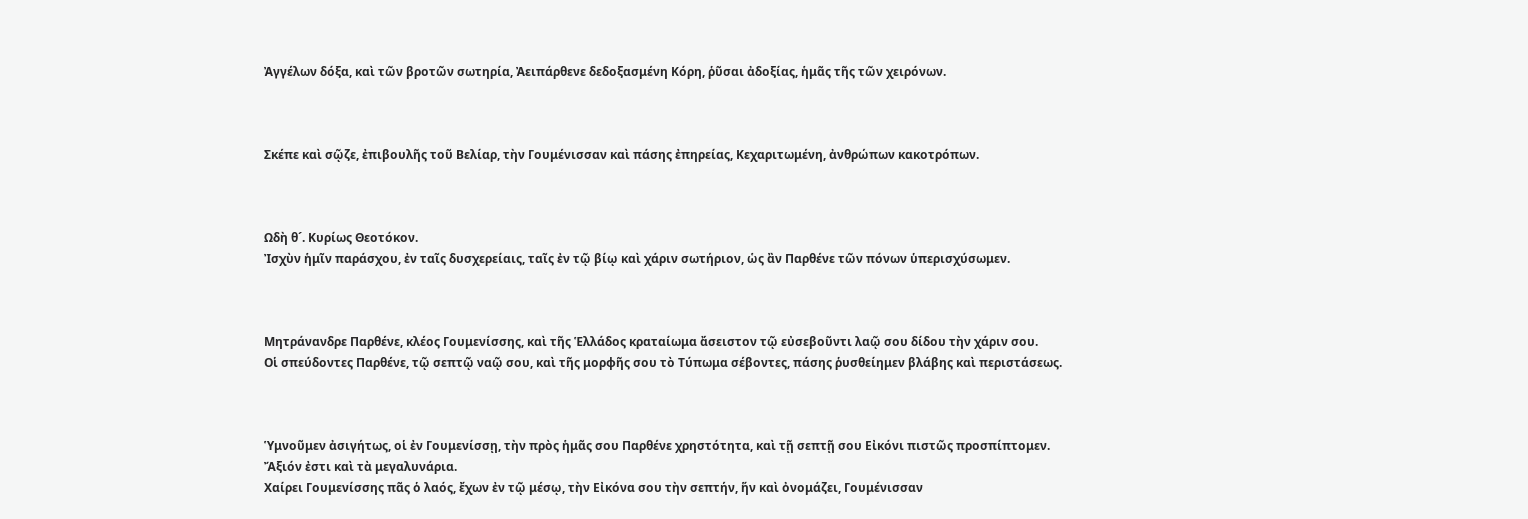Ἀγγέλων δόξα, καὶ τῶν βροτῶν σωτηρία, Ἀειπάρθενε δεδοξασμένη Κόρη, ῥῦσαι ἀδοξίας, ἡμᾶς τῆς τῶν χειρόνων.



Σκέπε καὶ σῷζε, ἐπιβουλῆς τοῦ Βελίαρ, τὴν Γουμένισσαν καὶ πάσης ἐπηρείας, Κεχαριτωμένη, ἀνθρώπων κακοτρόπων.



Ωδὴ θ´. Κυρίως Θεοτόκον.
Ἰσχὺν ἡμῖν παράσχου, ἐν ταῖς δυσχερείαις, ταῖς ἐν τῷ βίῳ καὶ χάριν σωτήριον, ὡς ἂν Παρθένε τῶν πόνων ὑπερισχύσωμεν.



Μητράνανδρε Παρθένε, κλέος Γουμενίσσης, καὶ τῆς Ἑλλάδος κραταίωμα ἄσειστον τῷ εὐσεβοῦντι λαῷ σου δίδου τὴν χάριν σου.
Οἱ σπεύδοντες Παρθένε, τῷ σεπτῷ ναῷ σου, καὶ τῆς μορφῆς σου τὸ Τύπωμα σέβοντες, πάσης ῥυσθείημεν βλάβης καὶ περιστάσεως.



Ὑμνοῦμεν ἀσιγήτως, οἱ ἐν Γουμενίσσῃ, τὴν πρὸς ἡμᾶς σου Παρθένε χρηστότητα, καὶ τῇ σεπτῇ σου Εἰκόνι πιστῶς προσπίπτομεν.
Ἄξιόν ἐστι καὶ τὰ μεγαλυνάρια.
Χαίρει Γουμενίσσης πᾶς ὁ λαός, ἔχων ἐν τῷ μέσῳ, τὴν Εἰκόνα σου τὴν σεπτήν, ἥν καὶ ὀνομάζει, Γουμένισσαν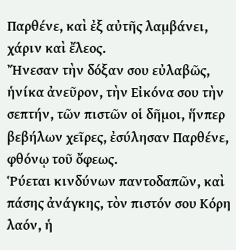Παρθένε, καὶ ἐξ αὐτῆς λαμβάνει, χάριν καὶ ἔλεος.
Ἤνεσαν τὴν δόξαν σου εὐλαβῶς, ἡνίκα ἀνεῦρον, τὴν Εἰκόνα σου τὴν σεπτήν, τῶν πιστῶν οἱ δῆμοι, ἥνπερ βεβήλων χεῖρες, ἐσύλησαν Παρθένε, φθόνῳ τοῦ ὄφεως.
Ῥύεται κινδύνων παντοδαπῶν, καὶ πάσης ἀνάγκης, τὸν πιστόν σου Κόρη λαόν, ἡ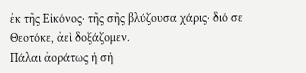ἐκ τῆς Εἰκόνος· τῆς σῆς βλύζουσα χάρις· διό σε Θεοτόκε, ἀεὶ δοξάζομεν.
Πάλαι ἀοράτως ἡ σὴ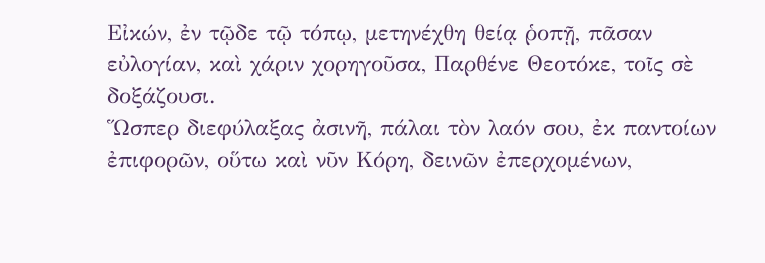Εἰκών, ἐν τῷδε τῷ τόπῳ, μετηνέχθη θείᾳ ῥοπῇ, πᾶσαν εὐλογίαν, καὶ χάριν χορηγοῦσα, Παρθένε Θεοτόκε, τοῖς σὲ δοξάζουσι.
Ὥσπερ διεφύλαξας ἀσινῆ, πάλαι τὸν λαόν σου, ἐκ παντοίων ἐπιφορῶν, οὕτω καὶ νῦν Κόρη, δεινῶν ἐπερχομένων,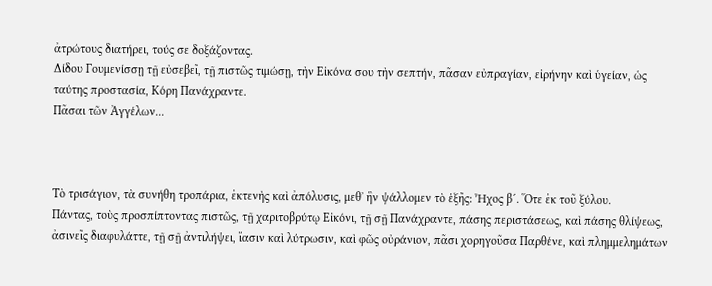ἀτρώτους διατήρει, τούς σε δοξάζοντας.
Δίδου Γουμενίσσῃ τῇ εὐσεβεῖ, τῇ πιστῶς τιμώσῃ, τὴν Εἰκόνα σου τὴν σεπτήν, πᾶσαν εὐπραγίαν, εἰρήνην καὶ ὑγείαν, ὡς ταύτης προστασία, Κόρη Πανάχραντε.
Πᾶσαι τῶν Ἀγγέλων...



Τὸ τρισάγιον, τὰ συνήθη τροπάρια, ἐκτενὴς καὶ ἀπόλυσις, μεθ᾿ ἣν ψάλλομεν τὸ ἑξῆς: Ἦχος β´. Ὅτε ἐκ τοῦ ξύλου.
Πάντας, τοὺς προσπίπτοντας πιστῶς, τῇ χαριτοβρύτῳ Εἰκόνι, τῇ σῇ Πανάχραντε, πάσης περιστάσεως, καὶ πάσης θλίψεως, ἀσινεῖς διαφυλάττε, τῇ σῇ ἀντιλήψει, ἴασιν καὶ λύτρωσιν, καὶ φῶς οὐράνιον, πᾶσι χορηγοῦσα Παρθένε, καὶ πλημμελημάτων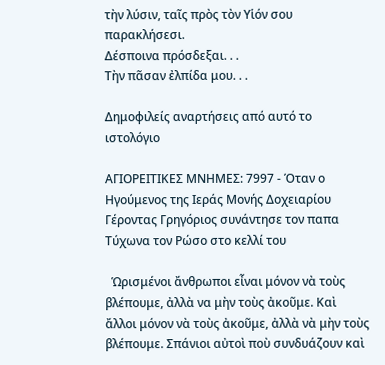τὴν λύσιν, ταῖς πρὸς τὸν Υἱόν σου παρακλήσεσι.
Δέσποινα πρόσδεξαι. . .
Τὴν πᾶσαν ἐλπίδα μου. . .

Δημοφιλείς αναρτήσεις από αυτό το ιστολόγιο

ΑΓΙΟΡΕΙΤΙΚΕΣ ΜΝΗΜΕΣ: 7997 - Όταν ο Ηγούμενος της Ιεράς Μονής Δοχειαρίου Γέροντας Γρηγόριος συνάντησε τον παπα Τύχωνα τον Ρώσο στο κελλί του

  Ὡρισμένοι ἄνθρωποι εἶναι μόνον νὰ τοὺς βλέπουμε, ἀλλὰ να μὴν τοὺς ἀκοῦμε. Καὶ ἄλλοι μόνον νὰ τοὺς ἀκοῦμε, ἀλλὰ νὰ μὴν τοὺς βλέπουμε. Σπάνιοι αὐτοὶ ποὺ συνδυάζουν καὶ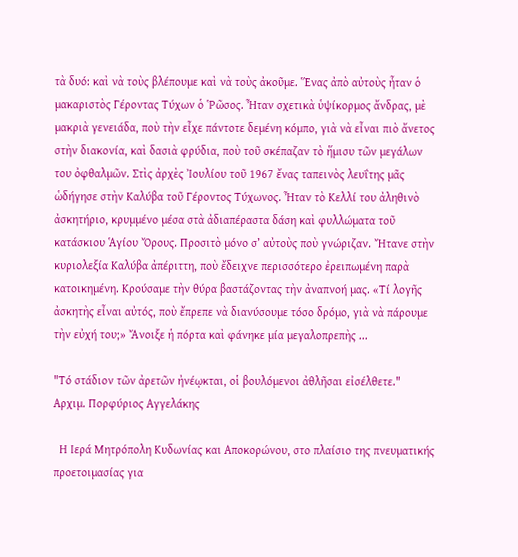τὰ δυό: καὶ νὰ τοὺς βλέπουμε καὶ νὰ τοὺς ἀκοῦμε. Ἕνας ἀπὸ αὐτοὺς ἦταν ὁ μακαριστὸς Γέροντας Τύχων ὁ Ῥῶσος. Ἦταν σχετικὰ ὑψίκορμος ἄνδρας, μὲ μακριὰ γενειάδα, ποὺ τὴν εἶχε πάντοτε δεμένη κόμπο, γιὰ νὰ εἶναι πιὸ ἄνετος στὴν διακονία, καὶ δασιὰ φρύδια, ποὺ τοῦ σκέπαζαν τὸ ἥμισυ τῶν μεγάλων του ὀφθαλμῶν. Στὶς ἀρχὲς Ἰουλίου τοῦ 1967 ἔνας ταπεινὸς λευΐτης μᾶς ὡδήγησε στὴν Καλύβα τοῦ Γέροντος Τύχωνος. Ἦταν τὸ Κελλί του ἀληθινὸ ἀσκητήριο, κρυμμένο μέσα στὰ ἀδιαπέραστα δάση καὶ φυλλώματα τοῦ κατάσκιου Ἁγίου Ὄρους. Προσιτὸ μόνο σ’ αὐτοὺς ποὺ γνώριζαν. Ἤτανε στὴν κυριολεξία Καλύβα ἀπέριττη, ποὺ ἔδειχνε περισσότερο ἐρειπωμένη παρὰ κατοικημένη. Κρούσαμε τὴν θύρα βαστάζοντας τὴν ἀναπνοή μας. «Τί λογῆς ἀσκητὴς εἶναι αὐτός, ποὺ ἔπρεπε νὰ διανύσουμε τόσο δρόμο, γιὰ νὰ πάρουμε τὴν εὐχή του;» Ἄνοιξε ἡ πόρτα καὶ φάνηκε μία μεγαλοπρεπὴς ...

"Τό στάδιον τῶν ἀρετῶν ἠνέῳκται, οἱ βουλόμενοι ἀθλῆσαι εἰσέλθετε." Αρχιμ. Πορφύριος Αγγελάκης

  Η Ιερά Μητρόπολη Κυδωνίας και Αποκορώνου, στο πλαίσιο της πνευματικής προετοιμασίας για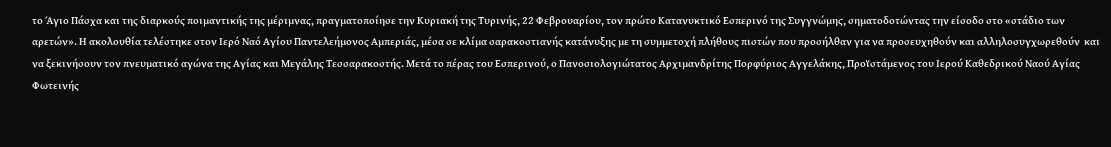το Άγιο Πάσχα και της διαρκούς ποιμαντικής της μέριμνας, πραγματοποίησε την Κυριακή της Τυρινής, 22 Φεβρουαρίου, τον πρώτο Κατανυκτικό Εσπερινό της Συγγνώμης, σηματοδοτώντας την είσοδο στο «στάδιο των αρετών». Η ακολουθία τελέστηκε στον Ιερό Ναό Αγίου Παντελεήμονος Αμπεριάς, μέσα σε κλίμα σαρακοστιανής κατάνυξης με τη συμμετοχή πλήθους πιστών που προσήλθαν για να προσευχηθούν και αλληλοσυγχωρεθούν  και να ξεκινήσουν τον πνευματικό αγώνα της Αγίας και Μεγάλης Τεσσαρακοστής. Μετά το πέρας του Εσπερινού, ο Πανοσιολογιώτατος Αρχιμανδρίτης Πορφύριος Αγγελάκης, Προϊστάμενος του Ιερού Καθεδρικού Ναού Αγίας Φωτεινής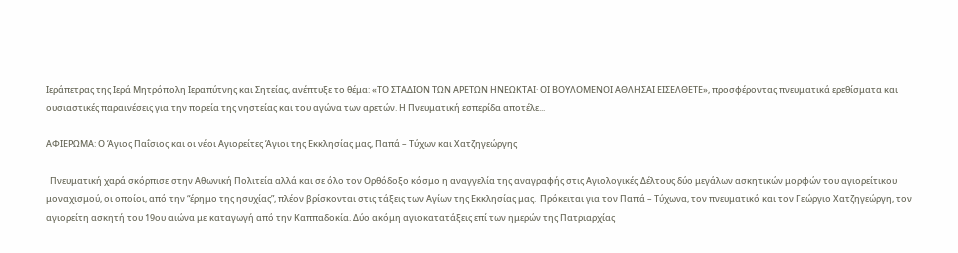Ιεράπετρας της Ιερά Μητρόπολη Ιεραπύτνης και Σητείας, ανέπτυξε το θέμα: «ΤΟ ΣΤΑΔΙΟΝ ΤΩΝ ΑΡΕΤΩΝ ΗΝΕΩΚΤΑΙ· ΟΙ ΒΟΥΛΟΜΕΝΟΙ ΑΘΛΗΣΑΙ ΕΙΣΕΛΘΕΤΕ», προσφέροντας πνευματικά ερεθίσματα και ουσιαστικές παραινέσεις για την πορεία της νηστείας και του αγώνα των αρετών. Η Πνευματική εσπερίδα αποτέλε...

ΑΦΙΕΡΩΜΑ: Ο Άγιος Παΐσιος και οι νέοι Αγιορείτες Άγιοι της Εκκλησίας μας, Παπά – Τύχων και Χατζηγεώργης

  Πνευματική χαρά σκόρπισε στην Αθωνική Πολιτεία αλλά και σε όλο τον Ορθόδοξο κόσμο η αναγγελία της αναγραφής στις Αγιολογικές Δέλτους δύο μεγάλων ασκητικών μορφών του αγιορείτικου μοναχισμού, οι οποίοι, από την “έρημο της ησυχίας”, πλέον βρίσκονται στις τάξεις των Αγίων της Εκκλησίας μας.  Πρόκειται για τον Παπά – Τύχωνα, τον πνευματικό και τον Γεώργιο Χατζηγεώργη, τον αγιορείτη ασκητή του 19ου αιώνα με καταγωγή από την Καππαδοκία. Δύο ακόμη αγιοκατατάξεις επί των ημερών της Πατριαρχίας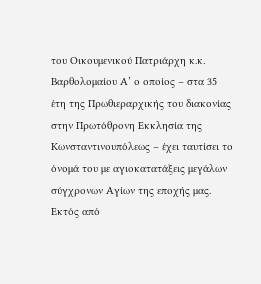του Οικουμενικού Πατριάρχη κ.κ. Βαρθολομαίου Α’ ο οποίος – στα 35 έτη της Πρωθιεραρχικής του διακονίας στην Πρωτόθρονη Εκκλησία της Κωνσταντινουπόλεως – έχει ταυτίσει το όνομά του με αγιοκατατάξεις μεγάλων σύγχρονων Αγίων της εποχής μας. Εκτός από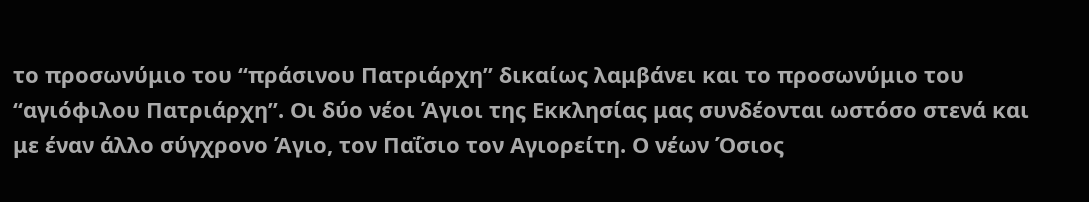το προσωνύμιο του “πράσινου Πατριάρχη” δικαίως λαμβάνει και το προσωνύμιο του “αγιόφιλου Πατριάρχη”. Οι δύο νέοι Άγιοι της Εκκλησίας μας συνδέονται ωστόσο στενά και με έναν άλλο σύγχρονο Άγιο, τον Παΐσιο τον Αγιορείτη. Ο νέων Όσιος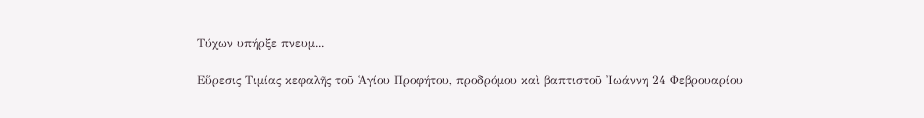Τύχων υπήρξε πνευμ...

Εὕρεσις Τιμίας κεφαλῆς τοῦ Ἁγίου Προφήτου, προδρόμου καὶ βαπτιστοῦ Ἰωάννη 24 Φεβρουαρίου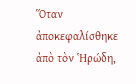Ὅταν ἀποκεφαλίσθηκε ἀπὸ τὸν Ἡρώδη,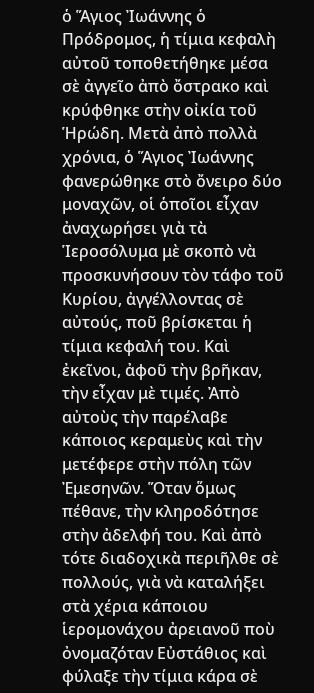ὁ Ἅγιος Ἰωάννης ὁ Πρόδρομος, ἡ τίμια κεφαλὴ αὐτοῦ τοποθετήθηκε μέσα σὲ ἀγγεῖο ἀπὸ ὄστρακο καὶ κρύφθηκε στὴν οἰκία τοῦ Ἡρώδη. Μετὰ ἀπὸ πολλὰ χρόνια, ὁ Ἅγιος Ἰωάννης φανερώθηκε στὸ ὄνειρο δύο μοναχῶν, οἱ ὁποῖοι εἶχαν ἀναχωρήσει γιὰ τὰ Ἱεροσόλυμα μὲ σκοπὸ νὰ προσκυνήσουν τὸν τάφο τοῦ Κυρίου, ἀγγέλλοντας σὲ αὐτούς, ποῦ βρίσκεται ἡ τίμια κεφαλή του. Καὶ ἐκεῖνοι, ἀφοῦ τὴν βρῆκαν, τὴν εἶχαν μὲ τιμές. Ἀπὸ αὐτοὺς τὴν παρέλαβε κάποιος κεραμεὺς καὶ τὴν μετέφερε στὴν πόλη τῶν Ἐμεσηνῶν. Ὅταν ὅμως πέθανε, τὴν κληροδότησε στὴν ἀδελφή του. Καὶ ἀπὸ τότε διαδοχικὰ περιῆλθε σὲ πολλούς, γιὰ νὰ καταλήξει στὰ χέρια κάποιου ἱερομονάχου ἀρειανοῦ ποὺ ὀνομαζόταν Εὐστάθιος καὶ φύλαξε τὴν τίμια κάρα σὲ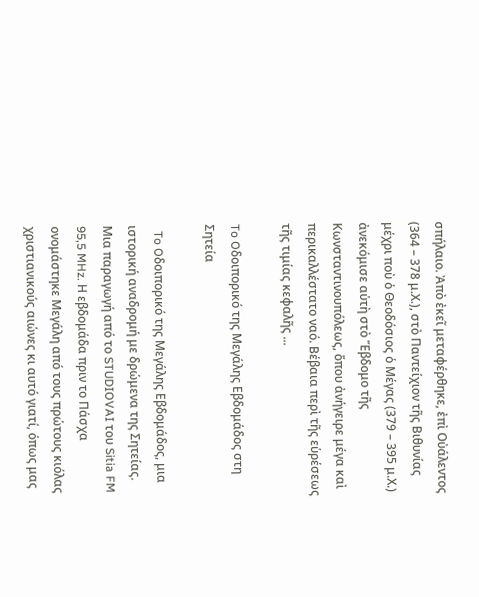σπήλαιο. Ἀπὸ ἐκεῖ μεταφέρθηκε, ἐπὶ Οὐάλεντος (364 – 378 μ.Χ.), στὸ Παντείχιον τῆς Βιθυνίας μέχρι ποὺ ὁ Θεοδόσιος ὁ Μέγας (379 – 395 μ.Χ.) ἀνεκόμισε αὐτὴ στὸ Ἕβδομο τῆς Κωνσταντινουπόλεως, ὅπου ἀνήγειρε μέγα καὶ περικαλλέστατο ναό. Βέβαια περὶ τῆς εὑρέσεως τῆς τιμίας κεφαλῆς ...

To Oδοιπορικό της Μεγάλης Εβδομάδος στη Σητεία

  To Oδοιπορικό της Μεγάλης Εβδομάδος, μια ιστορική αναδρομή με δρώμενα της Σητείας. Μια παραγωγή από το STUDIOVAI του Sitia FM 95,5 MHz. Η εβδομάδα πριν το Πάσχα ονομάστηκε Μεγάλη από τους πρώτους κιόλας χριστιανικούς αιώνες κι αυτό γιατί, όπως μας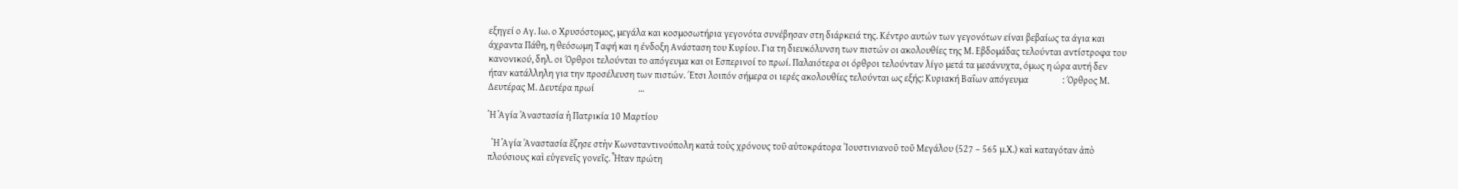εξηγεί ο Αγ. Ιω. ο Χρυσόστομος, μεγάλα και κοσμοσωτήρια γεγονότα συνέβησαν στη διάρκειά της. Κέντρο αυτών των γεγονότων είναι βεβαίως τα άγια και άχραντα Πάθη, η θεόσωμη Ταφή και η ένδοξη Ανάσταση του Κυρίου. Για τη διευκόλυνση των πιστών οι ακολουθίες της Μ. Εβδομάδας τελούνται αντίστροφα του κανονικού, δηλ. οι Όρθροι τελούνται το απόγευμα και οι Εσπερινοί το πρωί. Παλαιότερα οι όρθροι τελούνταν λίγο μετά τα μεσάνυχτα, όμως η ώρα αυτή δεν ήταν κατάλληλη για την προσέλευση των πιστών. Έτσι λοιπόν σήμερα οι ιερές ακολουθίες τελούνται ως εξής: Κυριακή Βαΐων απόγευμα                 : Όρθρος Μ. Δευτέρας Μ. Δευτέρα πρωί                      ...

Ἡ Ἁγία Ἀναστασία ἡ Πατρικία 10 Μαρτίου

  Ἡ Ἁγία Ἀναστασία ἔζησε στὴν Κωνσταντινούπολη κατὰ τοὺς χρόνους τοῦ αὐτοκράτορα Ἰουστινιανοῦ τοῦ Μεγάλου (527 – 565 μ.Χ.) καὶ καταγόταν ἀπὸ πλούσιους καὶ εὐγενεῖς γονεῖς. Ἦταν πρώτη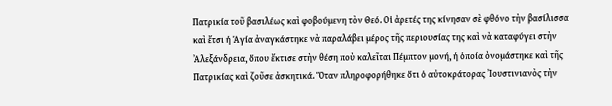Πατρικία τοῦ βασιλέως καὶ φοβούμενη τὸν Θεό. Οἱ ἀρετές της κίνησαν σὲ φθόνο τὴν βασίλισσα καὶ ἔτσι ἡ Ἁγία ἀναγκάστηκε νὰ παραλάβει μέρος τῆς περιουσίας της καὶ νὰ καταφύγει στὴν Ἀλεξάνδρεια, ὅπου ἔκτισε στὴν θέση ποὺ καλεῖται Πέμπτον μονή, ἡ ὁποία ὀνομάστηκε καὶ τῆς Πατρικίας καὶ ζοῦσε ἀσκητικά. Ὅταν πληροφορήθηκε ὅτι ὁ αὐτοκράτορας Ἰουστινιανὸς τὴν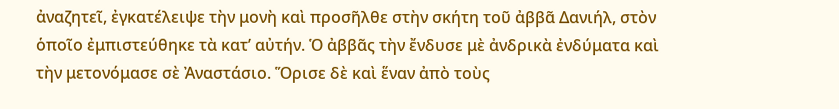ἀναζητεῖ, ἐγκατέλειψε τὴν μονὴ καὶ προσῆλθε στὴν σκήτη τοῦ ἀββᾶ Δανιήλ, στὸν ὁποῖο ἐμπιστεύθηκε τὰ κατ’ αὐτήν. Ὁ ἀββᾶς τὴν ἔνδυσε μὲ ἀνδρικὰ ἐνδύματα καὶ τὴν μετονόμασε σὲ Ἀναστάσιο. Ὅρισε δὲ καὶ ἕναν ἀπὸ τοὺς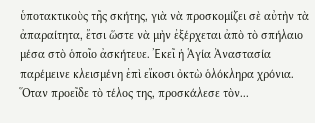ὑποτακτικοὺς τῆς σκήτης, γιὰ νὰ προσκομίζει σὲ αὐτὴν τὰ ἀπαραίτητα, ἔτσι ὥστε νὰ μὴν ἐξέρχεται ἀπὸ τὸ σπήλαιο μέσα στὸ ὁποῖο ἀσκήτευε. Ἐκεῖ ἡ Ἁγία Ἀναστασία παρέμεινε κλεισμένη ἐπὶ εἴκοσι ὀκτὼ ὁλόκληρα χρόνια. Ὅταν προεῖδε τὸ τέλος της, προσκάλεσε τὸν...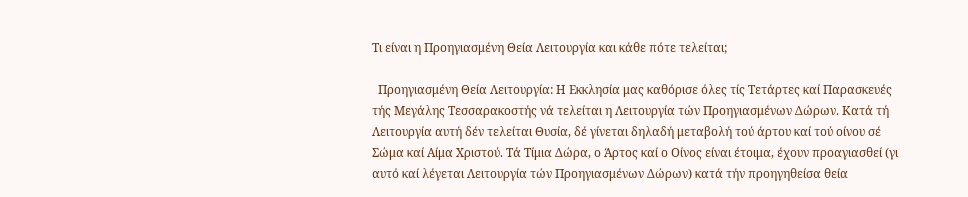Τι είναι η Προηγιασμένη Θεία Λειτουργία και κάθε πότε τελείται;

  Προηγιασμένη Θεία Λειτουργία: Η Εκκλησία μας καθόρισε όλες τίς Τετάρτες καί Παρασκευές τής Μεγάλης Τεσσαρακοστής νά τελείται η Λειτουργία τών Προηγιασμένων Δώρων. Κατά τή Λειτουργία αυτή δέν τελείται Θυσία, δέ γίνεται δηλαδή μεταβολή τού άρτου καί τού οίνου σέ Σώμα καί Αίμα Χριστού. Τά Τίμια Δώρα, ο Άρτος καί ο Οίνος είναι έτοιμα, έχουν προαγιασθεί (γι αυτό καί λέγεται Λειτουργία τών Προηγιασμένων Δώρων) κατά τήν προηγηθείσα θεία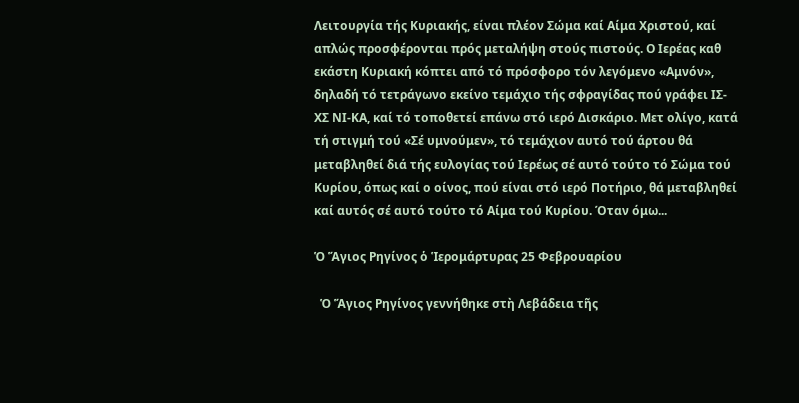Λειτουργία τής Κυριακής, είναι πλέον Σώμα καί Αίμα Χριστού, καί απλώς προσφέρονται πρός μεταλήψη στούς πιστούς. Ο Ιερέας καθ εκάστη Κυριακή κόπτει από τό πρόσφορο τόν λεγόμενο «Αμνόν», δηλαδή τό τετράγωνο εκείνο τεμάχιο τής σφραγίδας πού γράφει ΙΣ-ΧΣ ΝΙ-ΚΑ, καί τό τοποθετεί επάνω στό ιερό Δισκάριο. Μετ ολίγο, κατά τή στιγμή τού «Σέ υμνούμεν», τό τεμάχιον αυτό τού άρτου θά μεταβληθεί διά τής ευλογίας τού Ιερέως σέ αυτό τούτο τό Σώμα τού Κυρίου, όπως καί ο οίνος, πού είναι στό ιερό Ποτήριο, θά μεταβληθεί καί αυτός σέ αυτό τούτο τό Αίμα τού Κυρίου. Όταν όμω...

Ὁ Ἅγιος Ρηγίνος ὁ Ἱερομάρτυρας 25 Φεβρουαρίου

  Ὁ Ἅγιος Ρηγίνος γεννήθηκε στὴ Λεβάδεια τῆς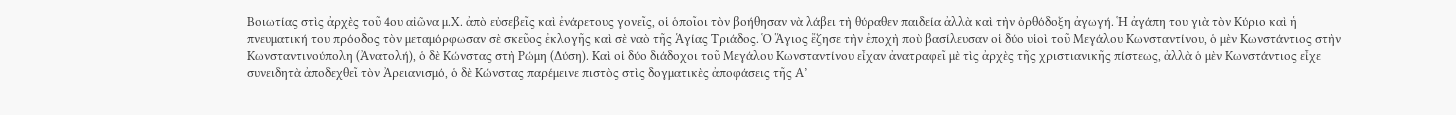Βοιωτίας στὶς ἀρχὲς τοῦ 4ου αἰῶνα μ.Χ. ἀπὸ εὐσεβεῖς καὶ ἐνάρετους γονεῖς, οἱ ὁποῖοι τὸν βοήθησαν νὰ λάβει τὴ θύραθεν παιδεία ἀλλὰ καὶ τὴν ὀρθόδοξη ἀγωγή. Ἡ ἀγάπη του γιὰ τὸν Κύριο καὶ ἡ πνευματική του πρόοδος τὸν μεταμόρφωσαν σὲ σκεῦος ἐκλογῆς καὶ σὲ ναὸ τῆς Ἁγίας Τριάδος. Ὁ Ἅγιος ἔζησε τὴν ἐποχὴ ποὺ βασίλευσαν οἱ δύο υἱοὶ τοῦ Μεγάλου Κωνσταντίνου, ὁ μὲν Κωνστάντιος στὴν Κωνσταντινούπολη (Ἀνατολή), ὁ δὲ Κώνστας στὴ Ρώμη (Δύση). Καὶ οἱ δύο διάδοχοι τοῦ Μεγάλου Κωνσταντίνου εἶχαν ἀνατραφεῖ μὲ τὶς ἀρχὲς τῆς χριστιανικῆς πίστεως, ἀλλὰ ὁ μὲν Κωνστάντιος εἶχε συνειδητὰ ἀποδεχθεῖ τὸν Ἀρειανισμό, ὁ δὲ Κώνστας παρέμεινε πιστὸς στὶς δογματικὲς ἀποφάσεις τῆς Α’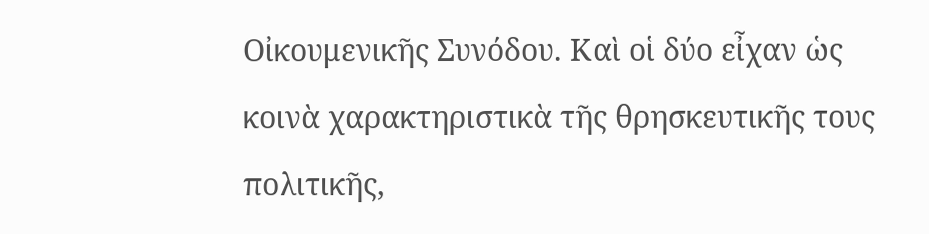Οἰκουμενικῆς Συνόδου. Καὶ οἱ δύο εἶχαν ὡς κοινὰ χαρακτηριστικὰ τῆς θρησκευτικῆς τους πολιτικῆς,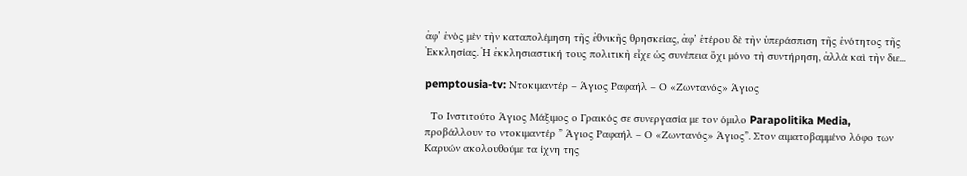ἀφ’ ἑνὸς μὲν τὴν καταπολέμηση τῆς ἐθνικῆς θρησκείας, ἀφ’ ἑτέρου δὲ τὴν ὑπεράσπιση τῆς ἑνότητος τῆς Ἐκκλησίας. Ἡ ἐκκλησιαστική τους πολιτικὴ εἶχε ὡς συνέπεια ὄχι μόνο τὴ συντήρηση, ἀλλὰ καὶ τὴν διε...

pemptousia-tv: Ντοκιμαντέρ – Άγιος Ραφαήλ – Ο «Ζωντανός» Άγιος

  Το Ινστιτούτο Άγιος Μάξιμος ο Γραικός σε συνεργασία με τον όμιλο Parapolitika Media, προβάλλουν το ντοκιμαντέρ ” Άγιος Ραφαήλ – Ο «Ζωντανός» Άγιος”. Στον αιματοβαμμένο λόφο των Καρυών ακολουθούμε τα ίχνη της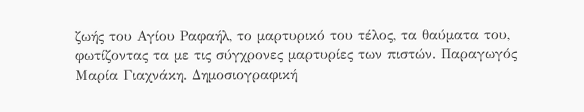ζωής του Αγίου Ραφαήλ, το μαρτυρικό του τέλος, τα θαύματα του, φωτίζοντας τα με τις σύγχρονες μαρτυρίες των πιστών. Παραγωγός Μαρία Γιαχνάκη. Δημοσιογραφική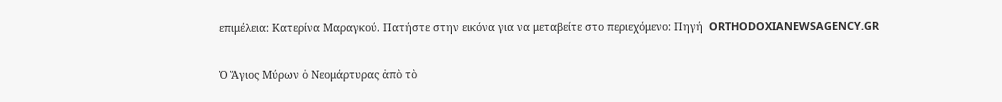επιμέλεια: Κατερίνα Μαραγκού. Πατήστε στην εικόνα για να μεταβείτε στο περιεχόμενο: Πηγή  ORTHODOXIANEWSAGENCY.GR

Ὁ Ἅγιος Μύρων ὁ Νεομάρτυρας ἀπὸ τὸ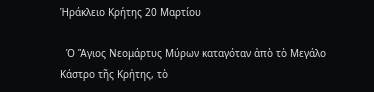Ἡράκλειο Κρήτης 20 Μαρτίου

  Ὁ Ἅγιος Νεομάρτυς Μύρων καταγόταν ἀπὸ τὸ Μεγάλο Κάστρο τῆς Κρήτης, τὸ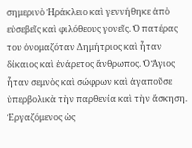σημερινὸ Ἡράκλειο καὶ γεννήθηκε ἀπὸ εὐσεβεῖς καὶ φιλόθεους γονεῖς. Ὁ πατέρας του ὀνομαζόταν Δημήτριος καὶ ἦταν δίκαιος καὶ ἐνάρετος ἄνθρωπος. Ὁ Ἅγιος ἦταν σεμνὸς καὶ σώφρων καὶ ἀγαποῦσε ὑπερβολικὰ τὴν παρθενία καὶ τὴν ἄσκηση. Ἐργαζόμενος ὡς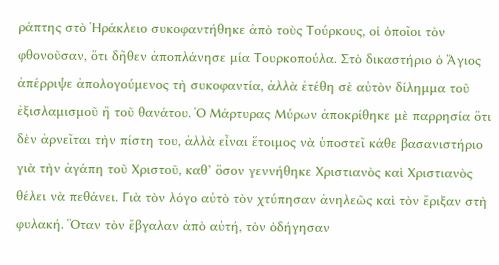ράπτης στὸ Ἡράκλειο συκοφαντήθηκε ἀπὸ τοὺς Τούρκους, οἱ ὁποῖοι τὸν φθονοῦσαν, ὅτι δῆθεν ἀποπλάνησε μία Τουρκοπούλα. Στὸ δικαστήριο ὁ Ἅγιος ἀπέρριψε ἀπολογούμενος τὴ συκοφαντία, ἀλλὰ ἐτέθη σὲ αὐτὸν δίλημμα τοῦ ἐξισλαμισμοῦ ἢ τοῦ θανάτου. Ὁ Μάρτυρας Μύρων ἀποκρίθηκε μὲ παρρησία ὅτι δὲν ἀρνεῖται τὴν πίστη του, ἀλλὰ εἶναι ἕτοιμος νὰ ὑποστεῖ κάθε βασανιστήριο γιὰ τὴν ἀγάπη τοῦ Χριστοῦ, καθ’ ὅσον γεννήθηκε Χριστιανὸς καὶ Χριστιανὸς θέλει νὰ πεθάνει. Γιὰ τὸν λόγο αὐτὸ τὸν χτύπησαν ἀνηλεῶς καὶ τὸν ἔριξαν στὴ φυλακή. Ὅταν τὸν ἔβγαλαν ἀπὸ αὐτή, τὸν ὁδήγησαν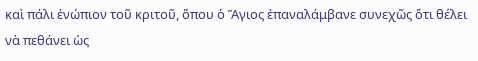καὶ πάλι ἐνώπιον τοῦ κριτοῦ, ὅπου ὁ Ἅγιος ἐπαναλάμβανε συνεχῶς ὅτι θέλει νὰ πεθάνει ὡς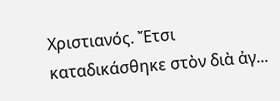Χριστιανός. Ἔτσι καταδικάσθηκε στὸν διὰ ἀγ...